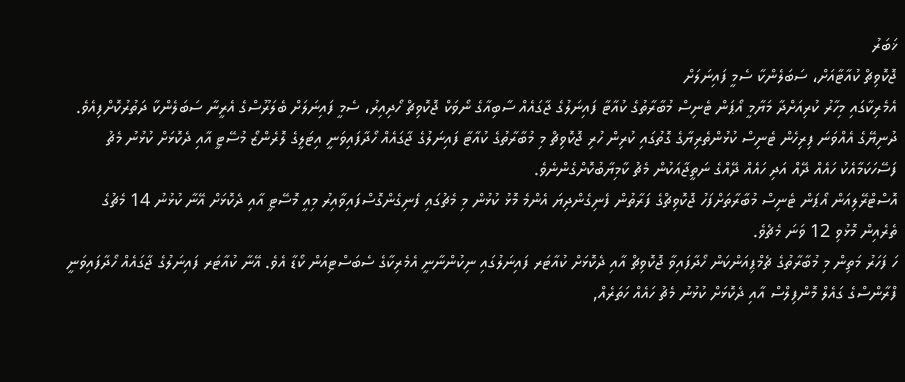ޚަބަރު
ޖޮކޮވިޗް ކުއާޓާއަށް، ސަބަލެންކާ ސެމީ ފައިނަލަށް
އެމެރިކާގައި މިހާރު ކުރިއަށްދާ މަޔާމީ އޯޕަން ޓެނިސް މުބާރާތުގެ ކުއާޓާ ފައިނަލުގެ ޖާގައެއް ސާބިއާގެ ނޯވަކް ޖޮކޮވިޗް ހޯދިއިރު، ސެމީ ފައިނަލަށް ބެލަރޫސްގެ އެރީނާ ސަބަލެންކާ ދަތުރުކޮށްފިއެވެ.
ދުނިޔޭގެ އެއްވަނަ ފިރިހެން ޓެނިސް ކުޅުންތެރިޔާގެ ގޮތުގައި ކުރިން ހުރި ޖޮކޮވިޗް މި މުބާރާތުގެ ކުއާޓާ ފައިނަލުގެ ޖާގައެއް ހޯދާފައިވަނީ އިޓަލީގެ ލޮރެންޒޯ މުސޭޓީ އާއި ދެކޮޅަށް ކުޅުނު މެޗު ފަސޭހަކަމާއެކު ހައެއް ދޭއް އަދި ހައެއް ދޭއްގެ ނަތީޖާއަކުން މެޗު ކާމިޔާބުކޮށްގެންނެވެ.
އޮސްޓްރޭލިއަން އޯޕަން ޓެނިސް މުބާރާތަށްފަހު ޖޮކޮވިޗްގެ ފަރާތުން ފެނިގެންދިޔަ އެންމެ މޮޅު ކުޅުން މި މެޗުގައި ފެނިގެންގޮސްފައިވާއިރު މިއީ މޮސޭޓީ އާއި ދެކޮޅަށް އޭނާ ކުޅުނު 14 މެޗުގެ ތެރެއިން މޮޅުވި 12 ވަނަ މެޗެވެ.
ހަ ފަހަރު މަތިން މި މުބާރާތުގެ ޗެމްޕިއަންކަން ހޯދާފައިވާ ޖޮކޮވިޗް އާއި ދެކޮޅަށް ކުއާޓަރ ފައިނަލުގައި ނިކުންނާނީ އެމެރިކާގެ ސެބަސްޓިއަން ކޯޑާ އެވެ. އޭނާ ކުއާޓަރ ފައިނަލުގެ ޖާގައެއް ހޯދާފައިވަނީ ފްރާންސްގެ ގައެލް މޮންފިލްސް އާއި ދެކޮޅަށް ކުޅުނު މެޗު ހައެއް ހަތަރެއް,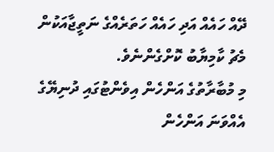ދޭއް ހައެއް އަދި ހައެއް ހަތަރެއްގެ ނަތީޖާއަކުން މެޗު ކާމިޔާބު ކޮށްގެންނެވެ.
މި މުބާރާތުގެ އަންހެން އިވެންޓުގައި ދުނިޔޭގެ އެއްވަނަ އަންހެން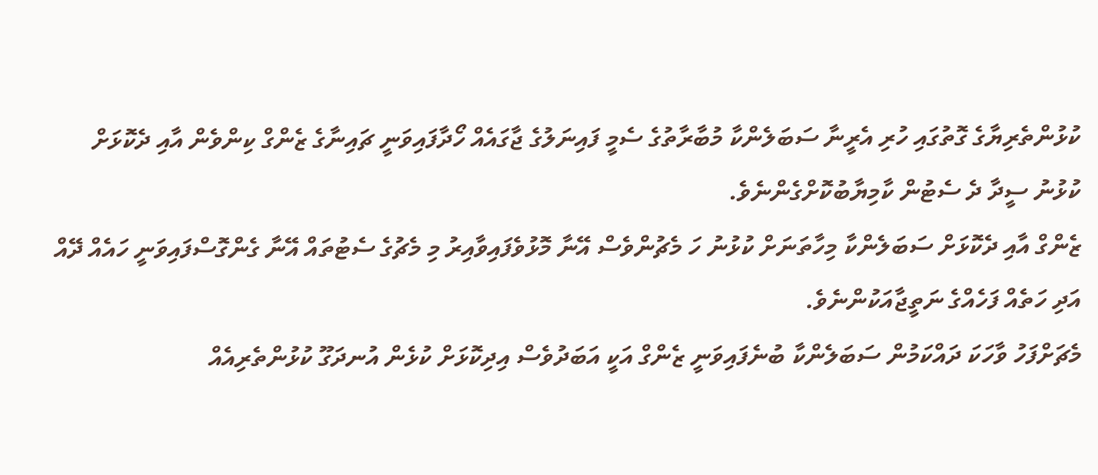ކުޅުންތެރިޔާގެ ގޮތުގައި ހުރި އެރީނާ ސަބަލެންކާ މުބާރާތުގެ ސެމީ ފައިނަލުގެ ޖާގައެއް ހޯދާފައިވަނީ ޗައިނާގެ ޒެންގް ކިންވެން އާއި ދެކޮޅަށް ކުޅުނު ސީދާ ދެ ސެޓުން ކާމިޔާބުކޮށްގެންނެވެ.
ޒެންގް އާއި ދެކޮޅަށް ސަބަލެންކާ މިހާތަނަށް ކުޅުނު ހަ މެޗުންވެސް އޭނާ މޮޅުވެފައިވާއިރު މި މެޗުގެ ސެޓުތައް އޭނާ ގެންގޮސްފައިވަނީ ހައެއް ދޭއް އަދި ހަތެއް ފަހެއްގެ ނަތީޖާއަކުންނެވެ.
މެޗަށްފަހު ވާހަކަ ދައްކަމުން ސަބަލެންކާ ބުނެފައިވަނީ ޒެންގް އަކީ އަބަދުވެސް އިދިކޮޅަށް ކުޅެން އުނދަގޫ ކުޅުންތެރިއެއް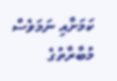ކަމަށާއި ނަމަވެސް މުބާރާތުގެ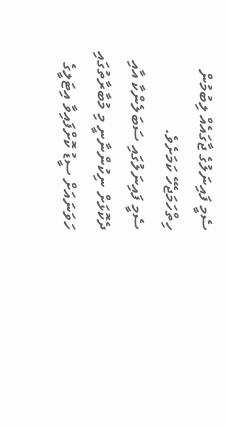ސެމީ ފައިނަލުގެ ޖާގައެއް ލިބުމުން ހިތްހަމަޖެހޭ ކަމަށެވެ.
ސެމީ ފައިނަލުގައި ސަބަލެންކާ އާއި ދެކޮޅަށް ނިކުންނާނީ މި މުބާރާތުގައި ހަވަނައަށް ސީޑު ކޮށްފައިވާ އިޓަލީގެ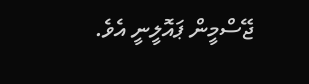ޖޭސްމީން ޕައޮލީނީ އެވެ.